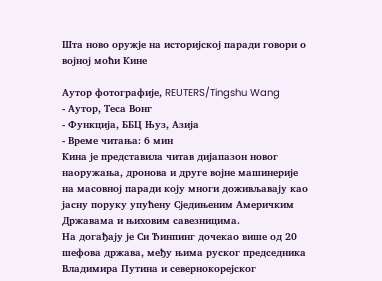Шта ново оружје на историјској паради говори о војној моћи Кине

Аутор фотографије, REUTERS/Tingshu Wang
- Аутор, Теса Вонг
- Функција, ББЦ Њуз, Азија
- Време читања: 6 мин
Кина је представила читав дијапазон новог наоружања, дронова и друге војне машинерије на масовној паради коју многи доживљавају као јасну поруку упућену Сједињеним Америчким Државама и њиховим савезницима.
На догађају је Си Ђинпинг дочекао више од 20 шефова држава, међу њима руског председника Владимира Путина и севернокорејског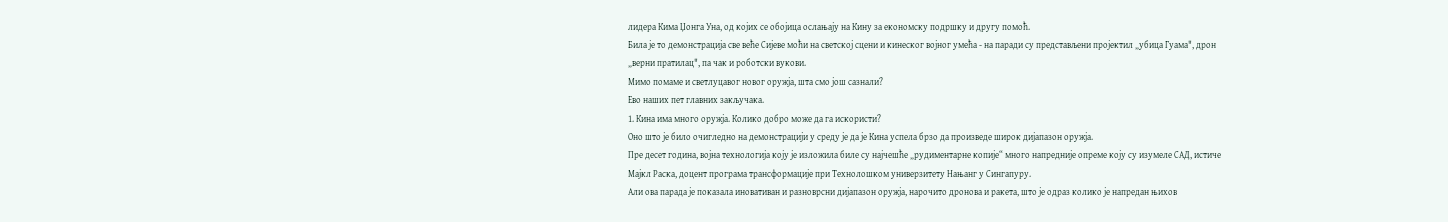лидера Кима Џонга Уна, од којих се обојица ослањају на Кину за економску подршку и другу помоћ.
Била је то демонстрација све веће Сијеве моћи на светској сцени и кинеског војног умећа - на паради су представљени пројектил „убица Гуама", дрон „верни пратилац", па чак и роботски вукови.
Мимо помаме и светлуцавог новог оружја, шта смо још сазнали?
Ево наших пет главних закључака.
1. Кина има много оружја. Колико добро може да га искористи?
Оно што је било очигледно на демонстрацији у среду је да је Кина успела брзо да произведе широк дијапазон оружја.
Пре десет година, војна технологија коју је изложила биле су најчешће „рудиментарне копије“ много напредније опреме коју су изумеле САД, истиче Мајкл Раска, доцент програма трансформације при Технолошком универзитету Нањанг у Сингапуру.
Али ова парада је показала иновативан и разноврсни дијапазон оружја, нарочито дронова и ракета, што је одраз колико је напредан њихов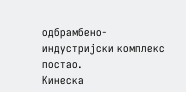одбрамбено-индустријски комплекс постао.
Кинеска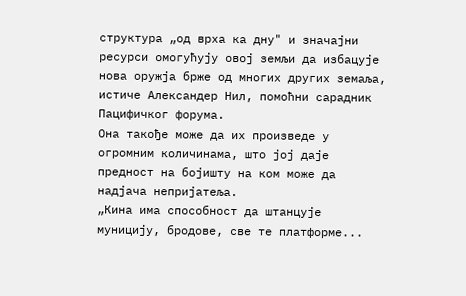структура „од врха ка дну" и значајни ресурси омогућују овој земљи да избацује нова оружја брже од многих других земаља, истиче Александер Нил, помоћни сарадник Пацифичког форума.
Она такође може да их произведе у огромним количинама, што јој даје предност на бојишту на ком може да надјача непријатеља.
„Кина има способност да штанцује муницију, бродове, све те платформе...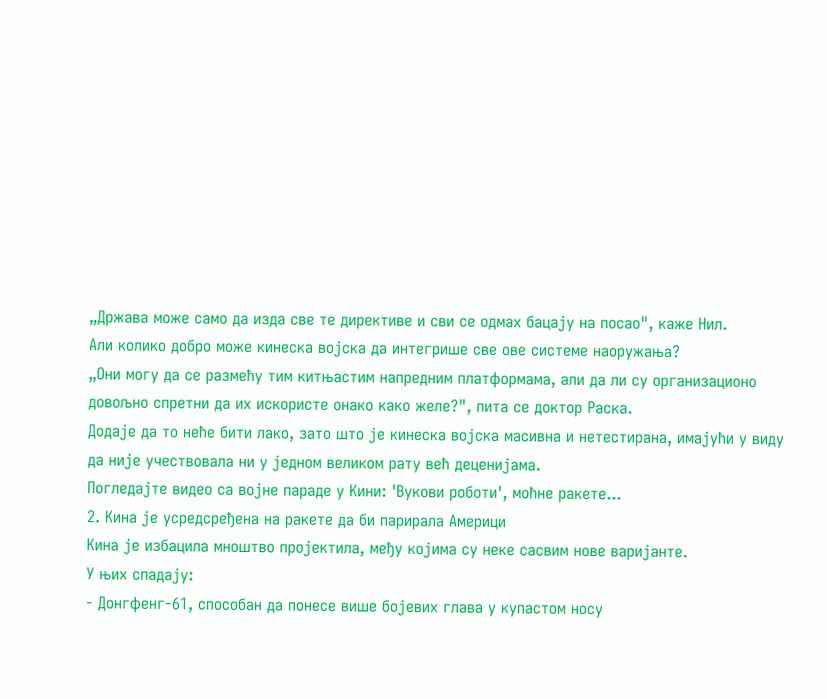„Држава може само да изда све те директиве и сви се одмах бацају на посао", каже Нил.
Али колико добро може кинеска војска да интегрише све ове системе наоружања?
„Они могу да се размећу тим китњастим напредним платформама, али да ли су организационо довољно спретни да их искористе онако како желе?", пита се доктор Раска.
Додаје да то неће бити лако, зато што је кинеска војска масивна и нетестирана, имајући у виду да није учествовала ни у једном великом рату већ деценијама.
Погледајте видео са војне параде у Кини: 'Вукови роботи', моћне ракете...
2. Кина је усредсређена на ракете да би парирала Америци
Кина је избацила мноштво пројектила, међу којима су неке сасвим нове варијанте.
У њих спадају:
- Донгфенг-61, способан да понесе више бојевих глава у купастом носу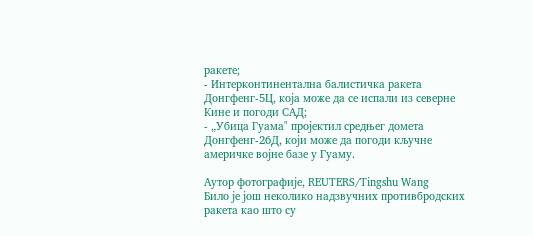ракете;
- Интерконтинентална балистичка ракета Донгфенг-5Ц, која може да се испали из северне Кине и погоди САД;
- „Убица Гуама" пројектил средњег домета Донгфенг-26Д, који може да погоди кључне америчке војне базе у Гуаму.

Аутор фотографије, REUTERS/Tingshu Wang
Било је још неколико надзвучних противбродских ракета као што су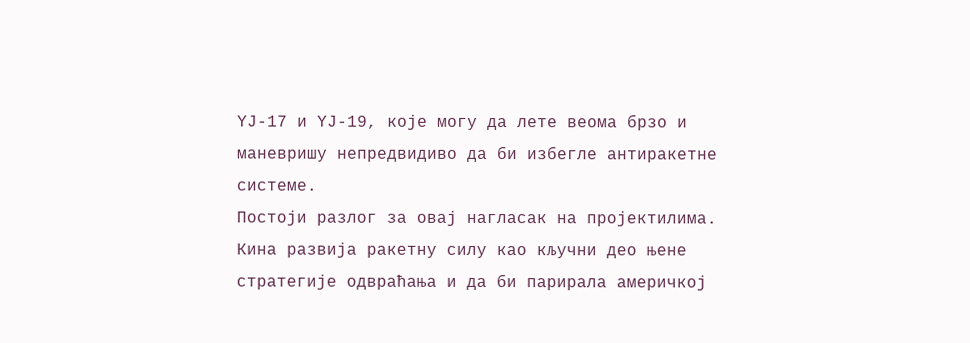YЈ-17 и YЈ-19, које могу да лете веома брзо и маневришу непредвидиво да би избегле антиракетне системе.
Постоји разлог за овај нагласак на пројектилима.
Кина развија ракетну силу као кључни део њене стратегије одвраћања и да би парирала америчкој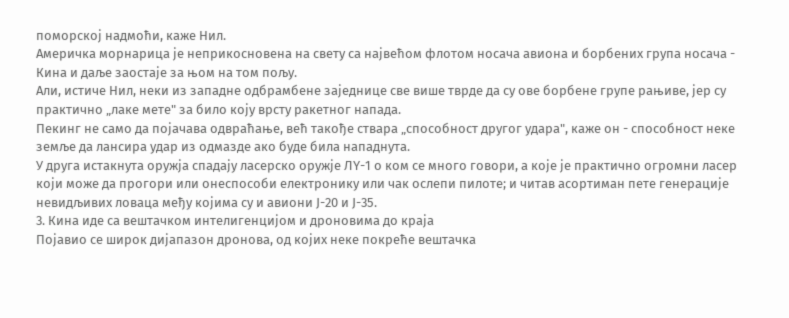поморској надмоћи, каже Нил.
Америчка морнарица је неприкосновена на свету са највећом флотом носача авиона и борбених група носача - Кина и даље заостаје за њом на том пољу.
Али, истиче Нил, неки из западне одбрамбене заједнице све више тврде да су ове борбене групе рањиве, јер су практично „лаке мете" за било коју врсту ракетног напада.
Пекинг не само да појачава одвраћање, већ такође ствара „способност другог удара", каже он - способност неке земље да лансира удар из одмазде ако буде била нападнута.
У друга истакнута оружја спадају ласерско оружје ЛY-1 о ком се много говори, а које је практично огромни ласер који може да прогори или онеспособи електронику или чак ослепи пилоте; и читав асортиман пете генерације невидљивих ловаца међу којима су и авиони Ј-20 и Ј-35.
3. Кина иде са вештачком интелигенцијом и дроновима до краја
Појавио се широк дијапазон дронова, од којих неке покреће вештачка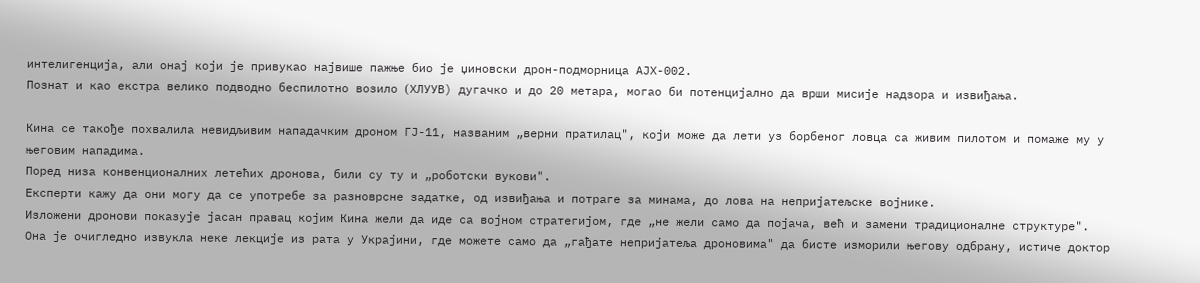интелигенција, али онај који је привукао највише пажње био је џиновски дрон-подморница АЈX-002.
Познат и као екстра велико подводно беспилотно возило (XЛУУВ) дугачко и до 20 метара, могао би потенцијално да врши мисије надзора и извиђања.

Кина се такође похвалила невидљивим нападачким дроном ГЈ-11, названим „верни пратилац", који може да лети уз борбеног ловца са живим пилотом и помаже му у његовим нападима.
Поред низа конвенционалних летећих дронова, били су ту и „роботски вукови".
Експерти кажу да они могу да се употребе за разноврсне задатке, од извиђања и потраге за минама, до лова на непријатељске војнике.
Изложени дронови показује јасан правац којим Кина жели да иде са војном стратегијом, где „не жели само да појача, већ и замени традиционалне структуре".
Она је очигледно извукла неке лекције из рата у Украјини, где можете само да „гађате непријатеља дроновима" да бисте изморили његову одбрану, истиче доктор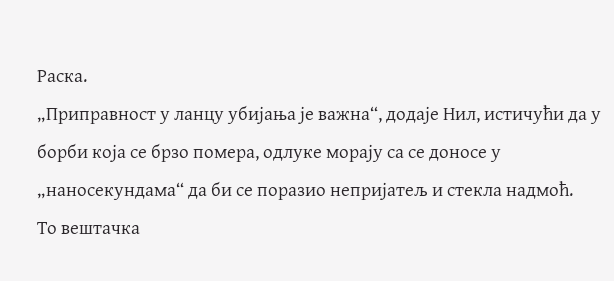Раска.
„Приправност у ланцу убијања је важна“, додаје Нил, истичући да у борби која се брзо помера, одлуке морају са се доносе у „наносекундама“ да би се поразио непријатељ и стекла надмоћ.
То вештачка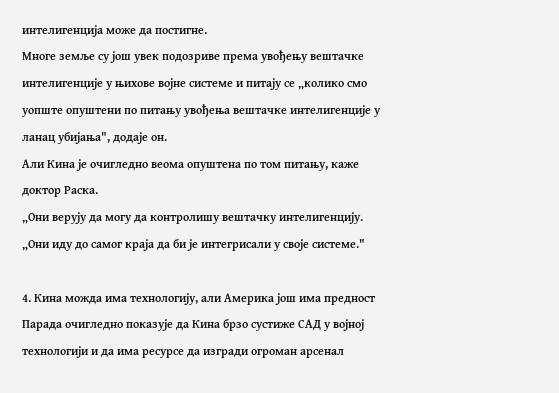интелигенција може да постигне.
Многе земље су још увек подозриве према увођењу вештачке интелигенције у њихове војне системе и питају се „колико смо уопште опуштени по питању увођења вештачке интелигенције у ланац убијања", додаје он.
Али Кина је очигледно веома опуштена по том питању, каже доктор Раска.
„Они верују да могу да контролишу вештачку интелигенцију.
„Они иду до самог краја да би је интегрисали у своје системе."

4. Кина можда има технологију, али Америка још има предност
Парада очигледно показује да Кина брзо сустиже САД у војној технологији и да има ресурсе да изгради огроман арсенал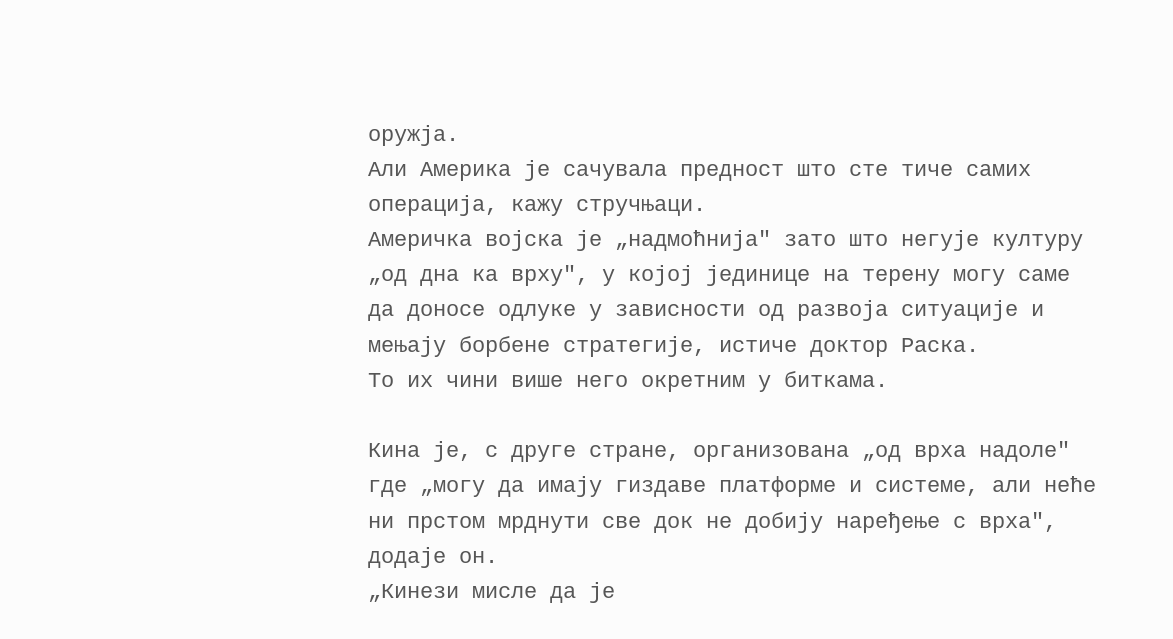оружја.
Али Америка је сачувала предност што сте тиче самих операција, кажу стручњаци.
Америчка војска је „надмоћнија" зато што негује културу „од дна ка врху", у којој јединице на терену могу саме да доносе одлуке у зависности од развоја ситуације и мењају борбене стратегије, истиче доктор Раска.
То их чини више него окретним у биткама.

Кина је, с друге стране, организована „од врха надоле" где „могу да имају гиздаве платформе и системе, али неће ни прстом мрднути све док не добију наређење с врха", додаје он.
„Кинези мисле да је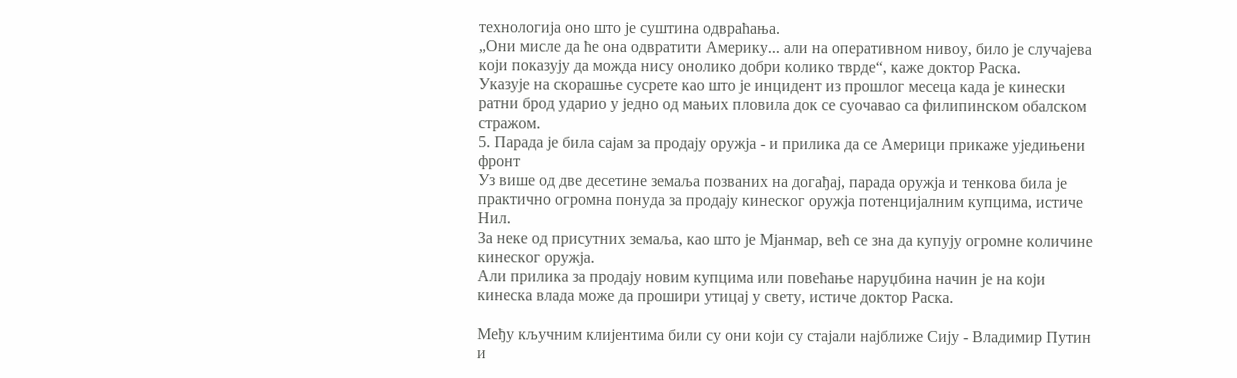технологија оно што је суштина одвраћања.
„Они мисле да ће она одвратити Америку... али на оперативном нивоу, било је случајева који показују да можда нису онолико добри колико тврде“, каже доктор Раска.
Указује на скорашње сусрете као што је инцидент из прошлог месеца када је кинески ратни брод ударио у једно од мањих пловила док се суочавао са филипинском обалском стражом.
5. Парада је била сајам за продају оружја - и прилика да се Америци прикаже уједињени фронт
Уз више од две десетине земаља позваних на догађај, парада оружја и тенкова била је практично огромна понуда за продају кинеског оружја потенцијалним купцима, истиче Нил.
За неке од присутних земаља, као што је Мјанмар, већ се зна да купују огромне количине кинеског оружја.
Али прилика за продају новим купцима или повећање наруџбина начин је на који кинеска влада може да прошири утицај у свету, истиче доктор Раска.

Међу кључним клијентима били су они који су стајали најближе Сију - Владимир Путин и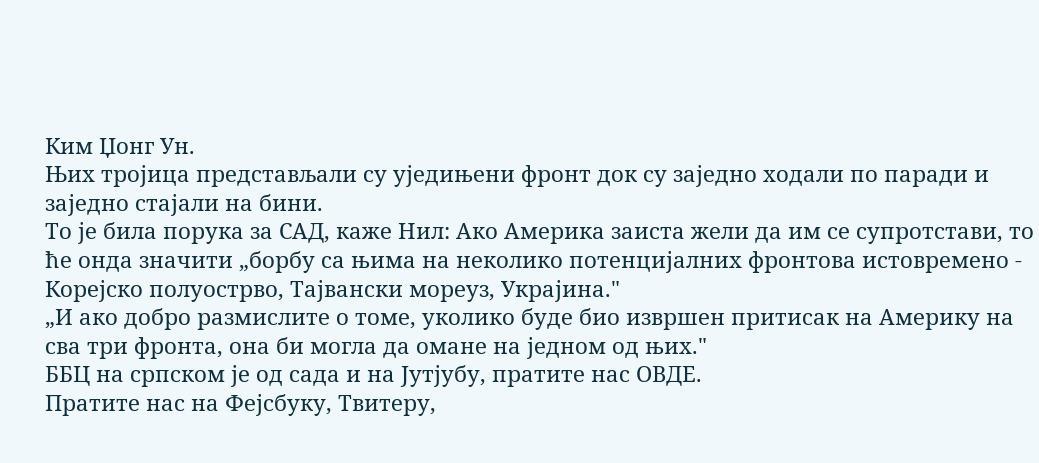Ким Џонг Ун.
Њих тројица представљали су уједињени фронт док су заједно ходали по паради и заједно стајали на бини.
То је била порука за САД, каже Нил: Ако Америка заиста жели да им се супротстави, то ће онда значити „борбу са њима на неколико потенцијалних фронтова истовремено - Корејско полуострво, Тајвански мореуз, Украјина."
„И ако добро размислите о томе, уколико буде био извршен притисак на Америку на сва три фронта, она би могла да омане на једном од њих."
ББЦ на српском је од сада и на Јутјубу, пратите нас ОВДЕ.
Пратите нас на Фејсбуку, Твитеру,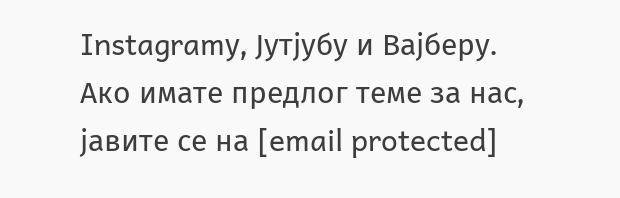Instagramу, Јутјубу и Вајберу. Ако имате предлог теме за нас, јавите се на [email protected]